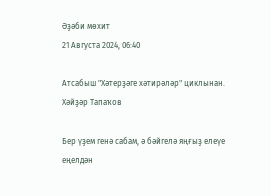Әҙәби мѳхит
21 Августа 2024, 06:40

Атсабыш "Хәтерҙәге хәтирәләр" циклынан. Хәйҙәр Тапаҡов

Бер үҙем генә сабам, ә бәйгелә яңғыҙ елеүе еңелдән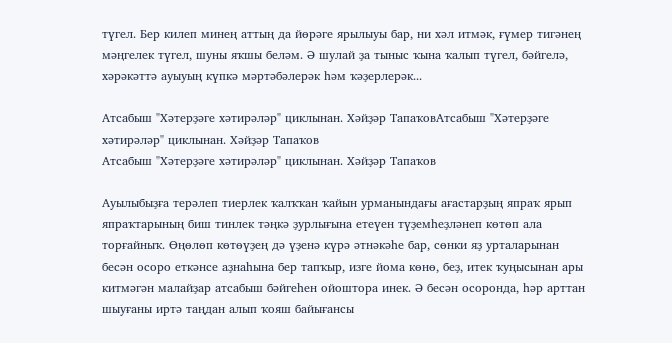түгел. Бер килеп минең аттың да йөрәге ярылыуы бар, ни хәл итмәк, ғүмер тигәнең мәңгелек түгел, шуны яҡшы беләм. Ә шулай ҙа тыныс ҡына ҡалып түгел, бәйгелә, хәрәкәттә ауыуың күпкә мәртәбәлерәк һәм ҡәҙерлерәк...

Атсабыш "Хәтерҙәге хәтирәләр" циклынан. Хәйҙәр ТапаҡовАтсабыш "Хәтерҙәге хәтирәләр" циклынан. Хәйҙәр Тапаҡов
Атсабыш "Хәтерҙәге хәтирәләр" циклынан. Хәйҙәр Тапаҡов

Ауылыбыҙға терәлеп тиерлек ҡалҡҡан ҡайын урманындағы ағастарҙың япраҡ ярып япраҡтарының биш тинлек тәңкә ҙурлығына етеүен түҙемһеҙләнеп көтөп ала торғайныҡ. Өңөлөп көтөүҙең дә үҙенә күрә әтнәкәһе бар, сөнки яҙ урталарынан бесән осоро еткәнсе аҙнаһына бер тапҡыр, изге йома көнө, беҙ, итек ҡуңысынан ары китмәгән малайҙар атсабыш бәйгеһен ойоштора инек. Ә бесән осоронда, һәр арттан шыуғаны иртә таңдан алып ҡояш байығансы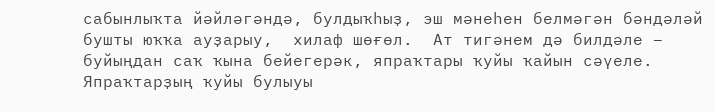сабынлыҡта йәйләгәндә, булдыҡһыҙ, эш мәнеһен белмәгән бәндәләй бушты юҡҡа ауҙарыу,  хилаф шөғөл.  Ат тигәнем дә билдәле – буйыңдан саҡ ҡына бейегерәк, япраҡтары ҡуйы ҡайын сәүеле. Япраҡтарҙың ҡуйы булыуы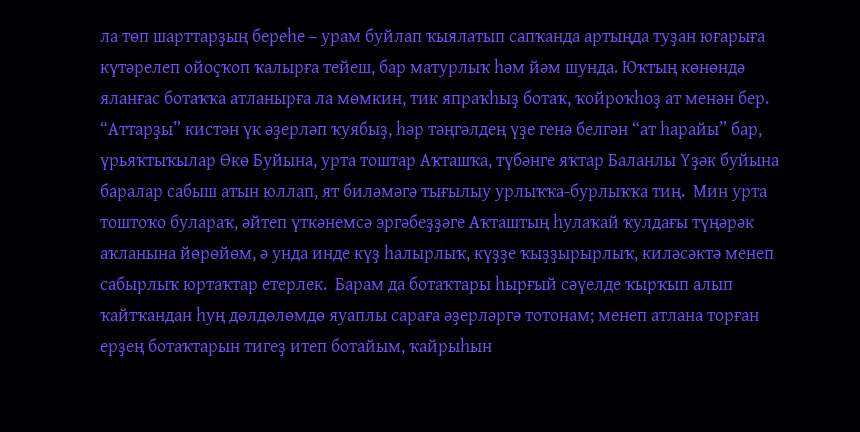ла төп шарттарҙың береһе – урам буйлап ҡыялатып сапҡанда артыңда туҙан юғарыға күтәрелеп ойоҫҡоп ҡалырға тейеш, бар матурлыҡ һәм йәм шунда. Юҡтың көнөндә яланғас ботаҡҡа атланырға ла мөмкин, тик япраҡһыҙ ботаҡ, ҡойроҡһоҙ ат менән бер. “Аттарҙы” кистән үк әҙерләп ҡуябыҙ, һәр тәңгәлдең үҙе генә белгән “ат һарайы” бар, үрьяҡтыҡылар Өкө Буйына, урта тоштар Аҡташҡа, түбәнге яҡтар Баланлы Үҙәк буйына баралар сабыш атын юллап, ят биләмәгә тығылыу урлыҡҡа-бурлыҡҡа тиң.  Мин урта тоштоҡо булараҡ, әйтеп үткәнемсә эргәбеҙҙәге Аҡташтың һулаҡай ҡулдағы түңәрәк аҡланына йөрөйөм, ә унда инде күҙ һалырлыҡ, күҙҙе ҡыҙҙырырлыҡ, киләсәктә менеп сабырлыҡ юртаҡтар етерлек.  Барам да ботаҡтары һырғый сәүелде ҡырҡып алып ҡайтҡандан һуң дөлдөлөмдө яуаплы сараға әҙерләргә тотонам; менеп атлана торған ерҙең ботаҡтарын тигеҙ итеп ботайым, ҡайрыһын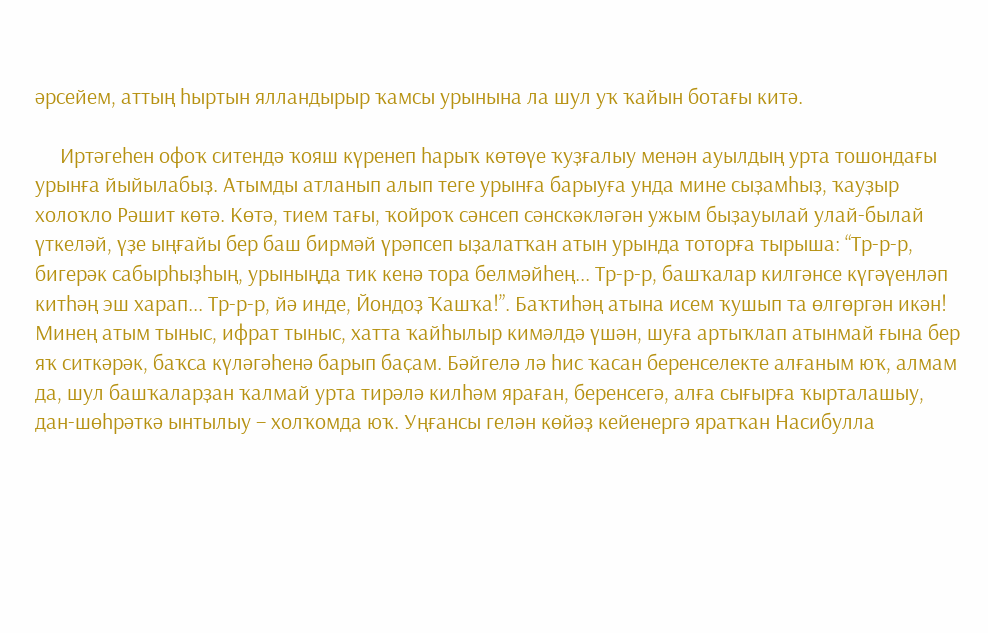әрсейем, аттың һыртын ялландырыр ҡамсы урынына ла шул уҡ ҡайын ботағы китә.

     Иртәгеһен офоҡ ситендә ҡояш күренеп һарыҡ көтөүе ҡуҙғалыу менән ауылдың урта тошондағы урынға йыйылабыҙ. Атымды атланып алып теге урынға барыуға унда мине сыҙамһыҙ, ҡауҙыр холоҡло Рәшит көтә. Көтә, тием тағы, ҡойроҡ сәнсеп сәнскәкләгән ужым быҙауылай улай-былай үткеләй, үҙе ыңғайы бер баш бирмәй үрәпсеп ыҙалатҡан атын урында тоторға тырыша: “Тр-р-р, бигерәк сабырһыҙһың, урыныңда тик кенә тора белмәйһең... Тр-р-р, башҡалар килгәнсе күгәүенләп китһәң эш харап... Тр-р-р, йә инде, Йондоҙ Ҡашҡа!”. Баҡтиһәң атына исем ҡушып та өлгөргән икән! Минең атым тыныс, ифрат тыныс, хатта ҡайһылыр кимәлдә үшән, шуға артыҡлап атынмай ғына бер яҡ ситкәрәк, баҡса күләгәһенә барып баҫам. Бәйгелә лә һис ҡасан беренселекте алғаным юҡ, алмам да, шул башҡаларҙан ҡалмай урта тирәлә килһәм яраған, беренсегә, алға сығырға ҡырталашыу, дан-шөһрәткә ынтылыу – холҡомда юҡ. Уңғансы гелән көйәҙ кейенергә яратҡан Насибулла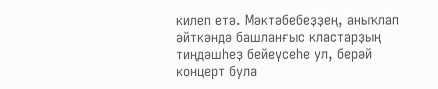килеп етә. Мәктәбебеҙҙең, аныҡлап әйткәндә башланғыс кластарҙың тиңдәшһеҙ бейеүсеһе ул, берәй концерт була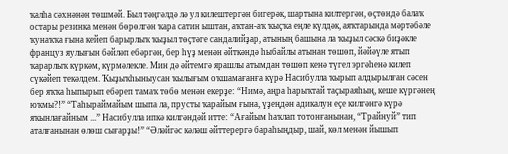ҡалһа сәхнәнән төшмәй. Был тәңгәлдә лә ул килештергән бигерәк, шартына килтергән, өҫтөндә балаҡ остары резинка менән бөрөлгән ҡара сатин ыштан, аҡтан-аҡ ҡыҫҡа еңле күлдәк, аяҡтарында мәртәбәле ҡунаҡҡа ғына кейеп барырлыҡ ҡыҙыл төҫтәге сандалийҙар, атының башына ла ҡыҙыл сәскә биҙәкле француз яулығын бәйләп ебәргән, бер һүҙ менән әйткәндә һыбайлы атынан төшөп, йәйәүле ятып ҡарарлыҡ күркәм, күрмәлекле. Мин дә әйтемгә ярашлы атымдан төшөп кенә түгел эргәһенә килеп сүкәйеп текәлдем. Ҡыҙыҡһыныусан ҡылығым оҡшамағанға күрә Насибулла ҡырып алдырылған сәсен бер яҡҡа һыпырып ебәреп тамаҡ төбө менән екерҙе: “Нимә, аңра һарыҡтай таҫыраяһың, кеше күргәнең юҡмы?!” “Таһыраймайым шыпа ла, прусты ҡарайым ғына, үҙеңдән адикалун еҫе килгәнгә күрә яҡынлағайным ...” Насибулла ипкә килгәндәй итте: “Ағайым һаҡлап тотонғанынан, “Трайнуй” тип аталғанынан өлөш сығарҙы!” “Әләйгәс кәләш әйттерергә бараһыңдыр, шай, көл менән йышып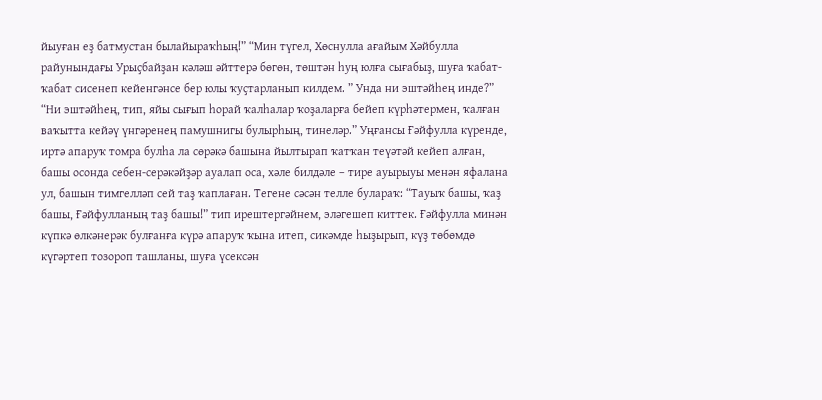йыуған еҙ батмустан былайыраҡһың!” “Мин түгел, Хөснулла ағайым Хәйбулла райунындағы Урыҫбайҙан кәләш әйттерә бөгөн, төштән һуң юлға сығабыҙ, шуға ҡабат-ҡабат сисенеп кейенгәнсе бер юлы ҡуҫтарланып килдем. ” Унда ни эштәйһең инде?” “Ни эштәйһең, тип, яйы сығып һорай ҡалһалар ҡоҙаларға бейеп күрһәтермен, ҡалған ваҡытта кейәү үнгәренең памушнигы булырһың, тинеләр.” Уңғансы Ғәйфулла күренде, иртә апаруҡ томра булһа ла сөрәкә башына йылтырап ҡатҡан теүәтәй кейеп алған, башы осонда себен-серәкәйҙәр ауалап оса, хәле билдәле – тире ауырыуы менән яфалана ул, башын тимгелләп сей таҙ ҡаплаған. Тегене сәсән телле булараҡ: “Тауыҡ башы, ҡаҙ башы, Ғәйфулланың таҙ башы!” тип ирештергәйнем, эләгешеп киттек. Ғәйфулла минән күпкә өлкәнерәк булғанға күрә апаруҡ ҡына итеп, сикәмде һыҙырып, күҙ төбөмдө күгәртеп тозороп ташланы, шуға үсексән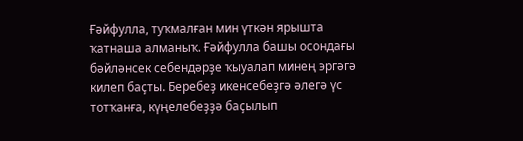Ғәйфулла, туҡмалған мин үткән ярышта ҡатнаша алманыҡ. Ғәйфулла башы осондағы бәйләнсек себендәрҙе ҡыуалап минең эргәгә килеп баҫты. Беребеҙ икенсебеҙгә әлегә үс тотҡанға, күңелебеҙҙә баҫылып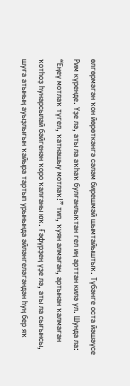өлгөрмәгән ҡон йөрөткәнгә сәләм бирешмәй шымтайыштыҡ. Түбәнге оста йәшәүсе Рим күренде. Үҙе лә, аты ла аҡһаҡ булғанлыҡтан гел иң арттан килә ул. Шунда ла: “Еңеү мотлаҡ түгел, ҡатнашыу мотлаҡ!” тип, ҡуян алмаған, артынан ҡалмаған ҡотһоҙ һунарсылай бәйгенән ҡоро ҡалғаны юҡ. Ғәфүрҙең үҙе лә, аты ла сығынсы, шуға атының ауыҙлығын ҡайыра тартып урынында әйләнгеләгәндән һуң бер яҡ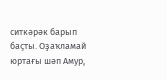ситкәрәк барып баҫты. Оҙаҡламай юртағы шәп Амур,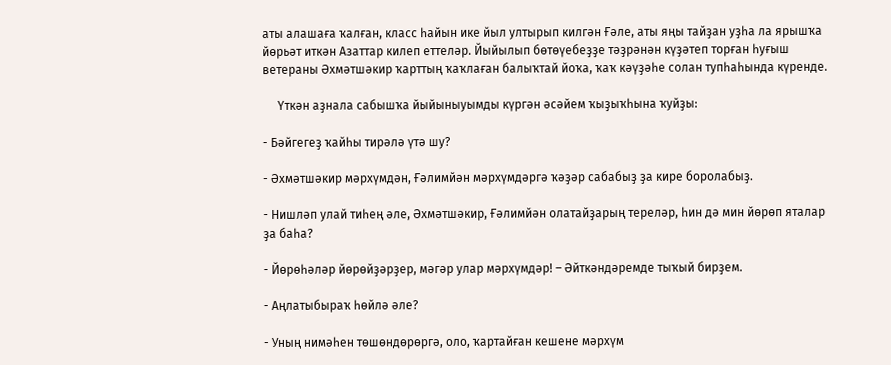аты алашаға ҡалған, класс һайын ике йыл ултырып килгән Ғәле, аты яңы тайҙан уҙһа ла ярышҡа йөрьәт иткән Азаттар килеп еттеләр. Йыйылып бөтөүебеҙҙе тәҙрәнән күҙәтеп торған һуғыш ветераны Әхмәтшәкир ҡарттың ҡаҡлаған балыҡтай йоҡа, ҡаҡ кәүҙәһе солан тупһаһында күренде.

     Үткән аҙнала сабышҡа йыйыныуымды күргән әсәйем ҡыҙыҡһына ҡуйҙы:

- Бәйгегеҙ ҡайһы тирәлә үтә шу?

- Әхмәтшәкир мәрхүмдән, Ғәлимйән мәрхүмдәргә ҡәҙәр сабабыҙ ҙа кире боролабыҙ.

- Нишләп улай тиһең әле, Әхмәтшәкир, Ғәлимйән олатайҙарың тереләр, һин дә мин йөрөп яталар ҙа баһа?

- Йөрөһәләр йөрөйҙәрҙер, мәгәр улар мәрхүмдәр! – Әйткәндәремде тыҡый бирҙем.

- Аңлатыбыраҡ һөйлә әле?

- Уның нимәһен төшөндөрөргә, оло, ҡартайған кешене мәрхүм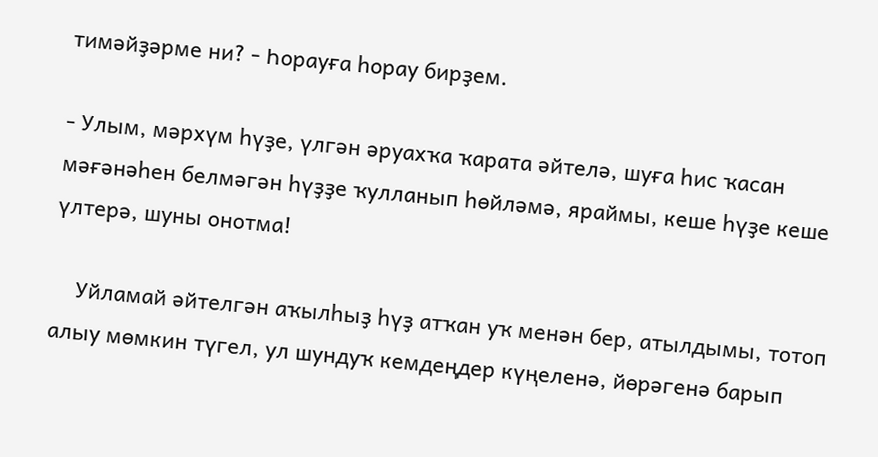тимәйҙәрме ни? - Һорауға һорау бирҙем.

- Улым, мәрхүм һүҙе, үлгән әруахҡа ҡарата әйтелә, шуға һис ҡасан мәғәнәһен белмәгән һүҙҙе ҡулланып һөйләмә, яраймы, кеше һүҙе кеше үлтерә, шуны онотма!

    Уйламай әйтелгән аҡылһыҙ һүҙ атҡан уҡ менән бер, атылдымы, тотоп алыу мөмкин түгел, ул шундуҡ кемдеңдер күңеленә, йөрәгенә барып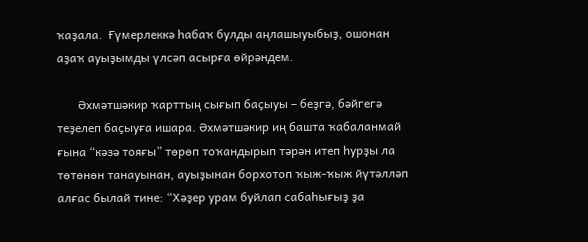ҡаҙала.  Ғүмерлеккә һабаҡ булды аңлашыуыбыҙ, ошонан аҙаҡ ауыҙымды үлсәп асырға өйрәндем.

       Әхмәтшәкир ҡарттың сығып баҫыуы – беҙгә, бәйгегә теҙелеп баҫыуға ишара. Әхмәтшәкир иң башта ҡабаланмай ғына “кәзә тояғы” төрөп тоҡандырып тәрән итеп һурҙы ла төтөнөн танауынан, ауыҙынан борхотоп ҡыж-ҡыж йүтәлләп алғас былай тине: “Хәҙер урам буйлап сабаһығыҙ ҙа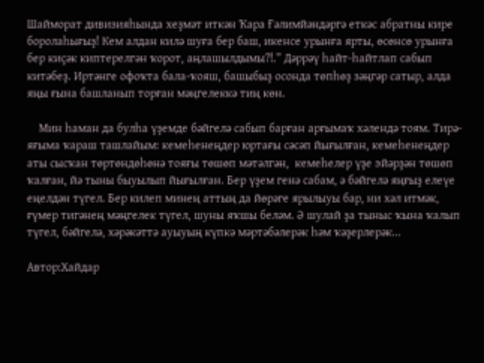Шайморат дивизияһында хеҙмәт иткән Ҡара Ғәлимйәндәргә еткәс абратны кире боролаһығыҙ! Кем алдан килә шуға бер баш, икенсе урынға ярты, өсөнсө урынға бер киҫәк киптерелгән ҡорот, аңлашылдымы?!.” Дәррәү һайт-һайтлап сабып китәбеҙ. Иртәнге офоҡта бала-ҡояш, башыбыҙ осонда төпһөҙ зәңгәр сатыр, алда яңы ғына башланып торған мәңгелеккә тиң көн.

    Мин һаман да булһа үҙемде бәйгелә сабып барған арғымаҡ хәлендә тоям. Тирә-яғыма ҡараш ташлайым: кемеһенеңдер юртағы сәсәп йығылған, кемеһенеңдер аты сысҡан төртөндөһөнә тояғы төшөп мәтәлгән,  кемеһелер үҙе эйәрҙән төшөп ҡалған, йә тыны быуылып йығылған. Бер үҙем генә сабам, ә бәйгелә яңғыҙ елеүе еңелдән түгел. Бер килеп минең аттың да йөрәге ярылыуы бар, ни хәл итмәк, ғүмер тигәнең мәңгелек түгел, шуны яҡшы беләм. Ә шулай ҙа тыныс ҡына ҡалып түгел, бәйгелә, хәрәкәттә ауыуың күпкә мәртәбәлерәк һәм ҡәҙерлерәк...

Автор:Хайдар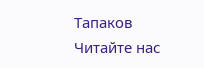Тапаков
Читайте нас